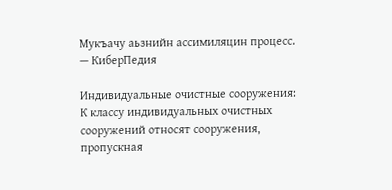Мукъачу аьзнийн ассимиляцин процесс. — КиберПедия

Индивидуальные очистные сооружения: К классу индивидуальных очистных сооружений относят сооружения, пропускная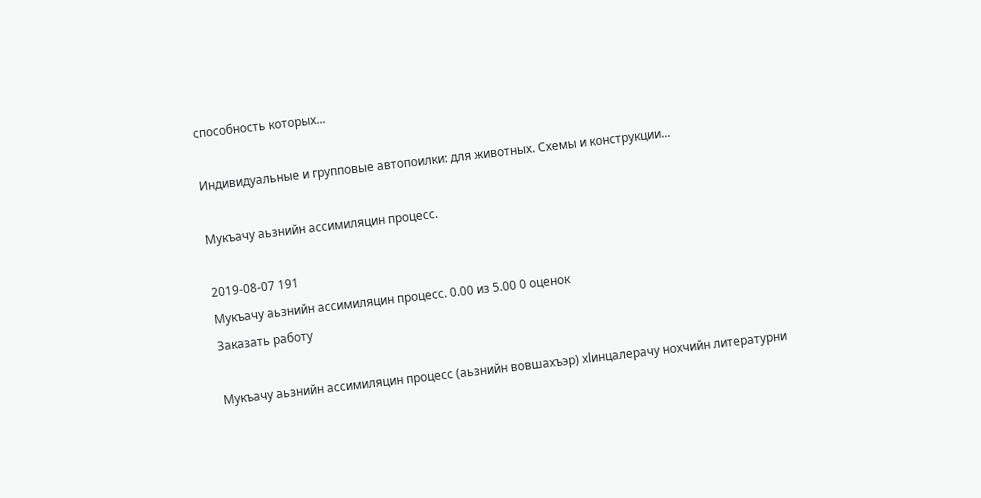способность которых...

Индивидуальные и групповые автопоилки: для животных. Схемы и конструкции...

Мукъачу аьзнийн ассимиляцин процесс.

2019-08-07 191
Мукъачу аьзнийн ассимиляцин процесс. 0.00 из 5.00 0 оценок
Заказать работу

Мукъачу аьзнийн ассимиляцин процесс (аьзнийн вовшахъэр) хlинцалерачу нохчийн литературни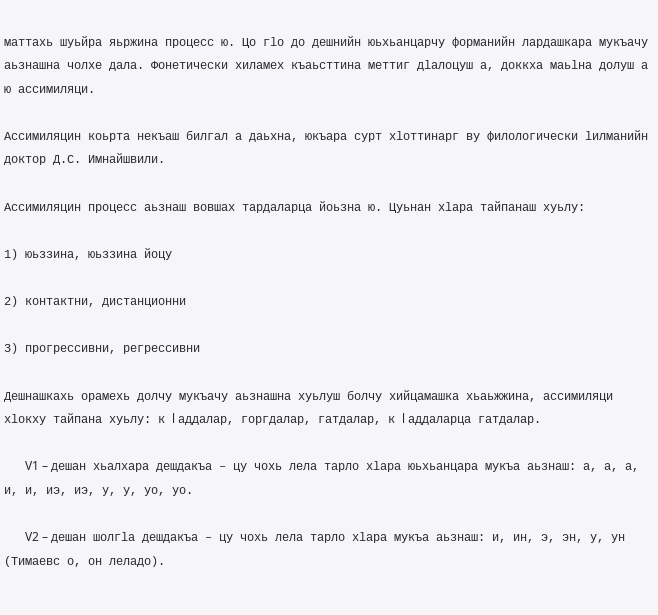маттахь шуьйра яьржина процесс ю. Цо гlо до дешнийн юьхьанцарчу форманийн лардашкара мукъачу аьзнашна чолхе дала. Фонетически хиламех къаьсттина меттиг дlалоцуш а, доккха маьlна долуш а ю ассимиляци.

Ассимиляцин коьрта некъаш билгал а даьхна, юкъара сурт хlоттинарг ву филологически lилманийн доктор Д.С. Имнайшвили.

Ассимиляцин процесс аьзнаш вовшах тардаларца йоьзна ю. Цуьнан хlара тайпанаш хуьлу:

1) юьззина, юьззина йоцу

2) контактни, дистанционни

3) прогрессивни, регрессивни

Дешнашкахь орамехь долчу мукъачу аьзнашна хуьлуш болчу хийцамашка хьаьжжина, ассимиляци хlокху тайпана хуьлу: к l аддалар, горгдалар, гатдалар, к l аддаларца гатдалар.

       V1 – дешан хьалхара дешдакъа – цу чохь лела тарло хlара юьхьанцара мукъа аьзнаш: а, а, а, и, и, иэ, иэ, у, у, уо, уо.

       V2 – дешан шолгlа дешдакъа – цу чохь лела тарло хlара мукъа аьзнаш: и, ин, э, эн, у, ун (Тимаевс о, он леладо).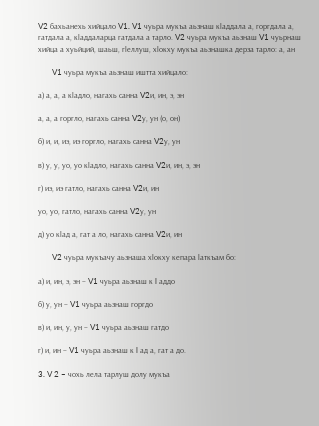V2 бахьанехь хийцало V1. V1 чуьра мукъа аьзнаш кlаддала а, горгдала а, гатдала а, кlаддаларца гатдала а тарло. V2 чуьра мукъа аьзнаш V1 чуьрнаш хийца а хуьйций, шаьш, гlеллуш, хlокху мукъа аьзнашка дерза тарло: а, ан

       V1 чуьра мукъа аьзнаш иштта хийцало:

а) а, а, а кlадло, нагахь санна V2и, ин, э, эн

а, а, а горгло, нагахь санна V2у, ун (о, он)

б) и, и, иэ, иэ горгло, нагахь санна V2у, ун

в) у, у, уо, уо кlадло, нагахь санна V2и, ин, э, эн

г) иэ, иэ гатло, нагахь санна V2и, ин

уо, уо, гатло, нагахь санна V2у, ун

д) уо кlад а, гат а ло, нагахь санна V2и, ин

       V2 чуьра мукъачу аьзнаша хlокху кепара lаткъам бо:

а) и, ин, э, эн – V1 чуьра аьзнаш к l аддо

б) у, ун – V1 чуьра аьзнаш горгдо

в) и, ин, у, ун – V1 чуьра аьзнаш гатдо

г) и, ин – V1 чуьра аьзнаш к l ад а, гат а до.

3. V 2 – чохь лела тарлуш долу мукъа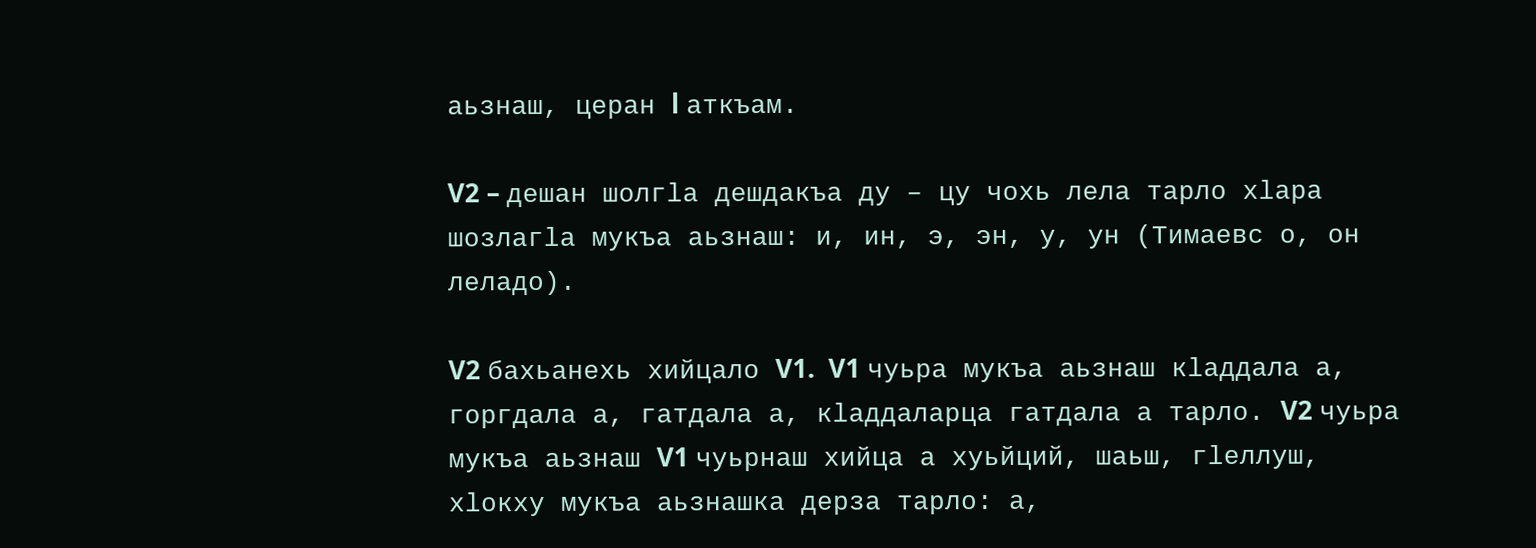аьзнаш, церан l аткъам.

V2 – дешан шолгlа дешдакъа ду – цу чохь лела тарло хlара шозлагlа мукъа аьзнаш: и, ин, э, эн, у, ун (Тимаевс о, он леладо).

V2 бахьанехь хийцало V1.  V1 чуьра мукъа аьзнаш кlаддала а, горгдала а, гатдала а, кlаддаларца гатдала а тарло. V2 чуьра мукъа аьзнаш V1 чуьрнаш хийца а хуьйций, шаьш, гlеллуш, хlокху мукъа аьзнашка дерза тарло: а,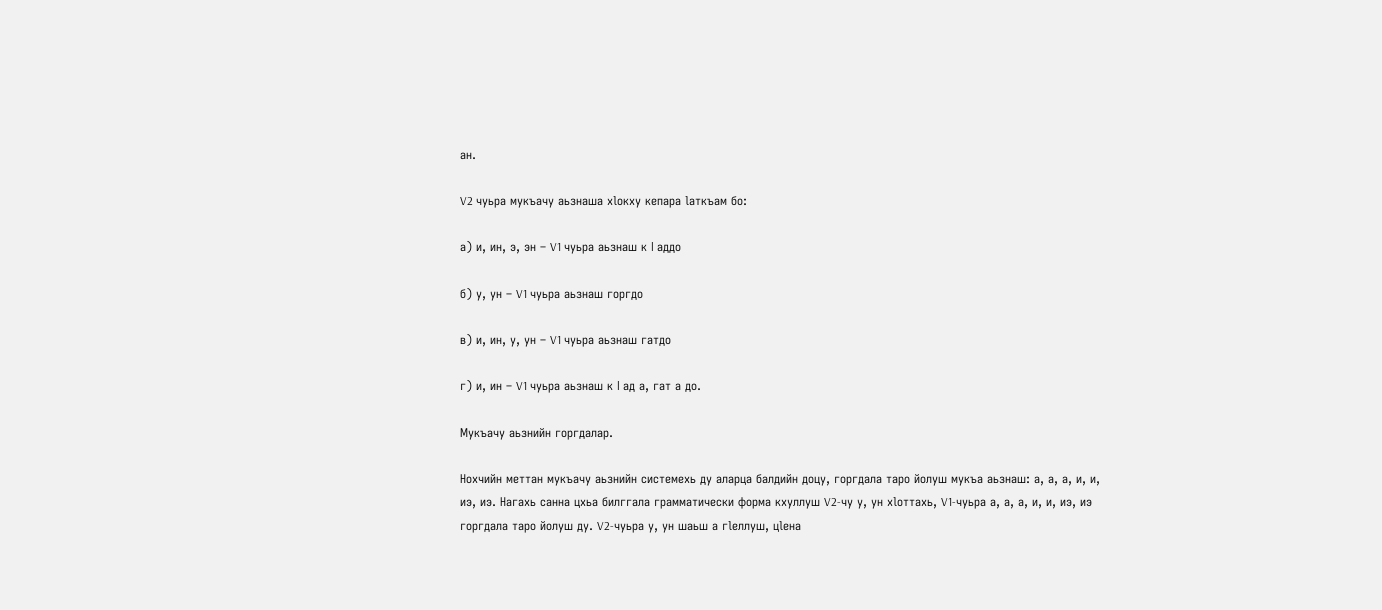ан.

V2 чуьра мукъачу аьзнаша хlокху кепара lаткъам бо:

а) и, ин, э, эн – V1 чуьра аьзнаш к l аддо

б) у, ун – V1 чуьра аьзнаш горгдо

в) и, ин, у, ун – V1 чуьра аьзнаш гатдо

г) и, ин – V1 чуьра аьзнаш к l ад а, гат а до.

Мукъачу аьзнийн горгдалар.

Нохчийн меттан мукъачу аьзнийн системехь ду аларца балдийн доцу, горгдала таро йолуш мукъа аьзнаш: а, а, а, и, и, иэ, иэ. Нагахь санна цхьа билггала грамматически форма кхуллуш V2-чу у, ун хlоттахь, V1-чуьра а, а, а, и, и, иэ, иэ горгдала таро йолуш ду. V2-чуьра у, ун шаьш а гlеллуш, цlена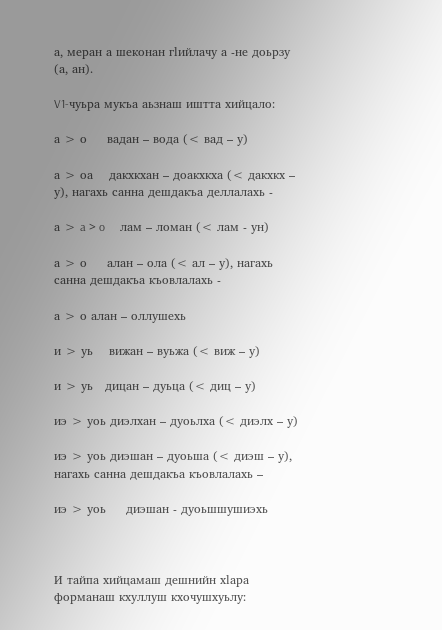а, меран а шеконан гlийлачу а -не доьрзу (а, ан).

V1-чуьра мукъа аьзнаш иштта хийцало:

а > о     вадан – вода (< вад – у)

а > оа    дакхкхан – доакхкха (< дакхкх – у), нагахь санна дешдакъа деллалахь -

а > a > o     лам – ломан (< лам - ун)

а > о     алан – ола (< ал – у), нагахь санна дешдакъа къовлалахь -

а > о алан – оллушехь

и > уь    вижан – вуьжа (< виж – у)

и > уь   дицан – дуьца (< диц – у)

иэ > уоь диэлхан – дуоьлха (< диэлх – у)

иэ > уоь диэшан – дуоьша (< диэш – у), нагахь санна дешдакъа къовлалахь –

иэ > уоь     диэшан - дуоьшшушиэхь



И тайпа хийцамаш дешнийн хlара форманаш кхуллуш кхочушхуьлу: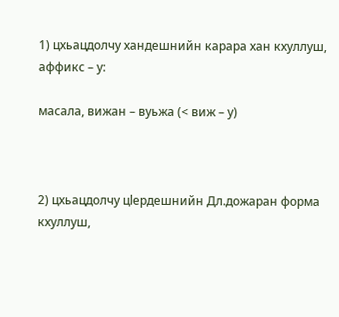1) цхьацдолчу хандешнийн карара хан кхуллуш, аффикс – у:

масала, вижан – вуьжа (< виж – у)



2) цхьацдолчу цlердешнийн Дл.дожаран форма кхуллуш,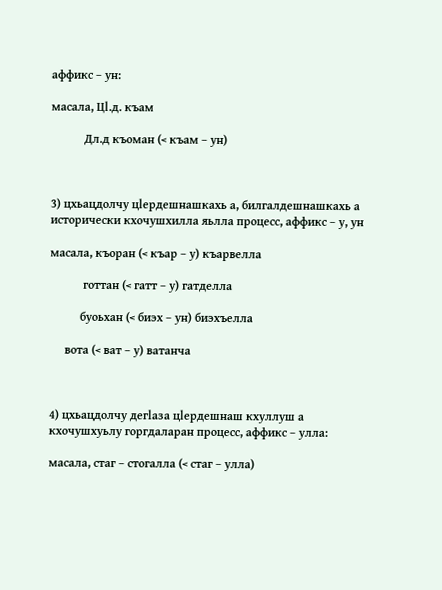аффикс – ун:

масала, Цl.д. къам

           Дл.д къоман (< къам – ун)



3) цхьацдолчу цlердешнашкахь а, билгалдешнашкахь а исторически кхочушхилла яьлла процесс, аффикс – у, ун

масала, къоран (< къар – у) къарвелла

           готтан (< гатт – у) гатделла

          буоьхан (< биэх – ун) биэхъелла

     вота (< ват – у) ватанча



4) цхьацдолчу дегlаза цlердешнаш кхуллуш а кхочушхуьлу горгдаларан процесс, аффикс – улла:

масала, стаг – стогалла (< стаг – улла)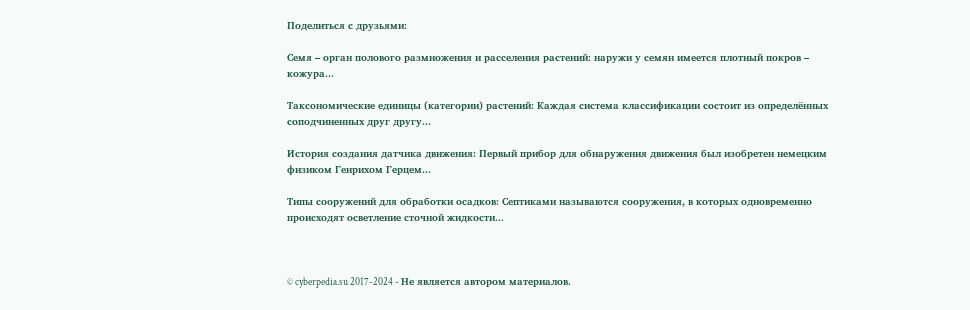Поделиться с друзьями:

Семя – орган полового размножения и расселения растений: наружи у семян имеется плотный покров – кожура...

Таксономические единицы (категории) растений: Каждая система классификации состоит из определённых соподчиненных друг другу...

История создания датчика движения: Первый прибор для обнаружения движения был изобретен немецким физиком Генрихом Герцем...

Типы сооружений для обработки осадков: Септиками называются сооружения, в которых одновременно происходят осветление сточной жидкости...



© cyberpedia.su 2017-2024 - Не является автором материалов.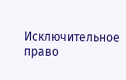Исключительное право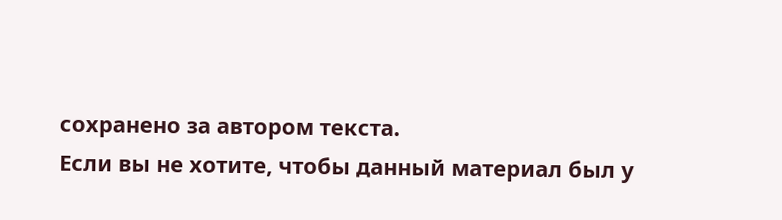сохранено за автором текста.
Если вы не хотите, чтобы данный материал был у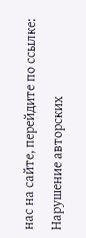нас на сайте, перейдите по ссылке: Нарушение авторских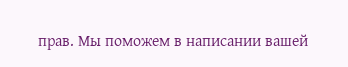прав. Мы поможем в написании вашей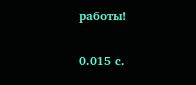работы!

0.015 с.